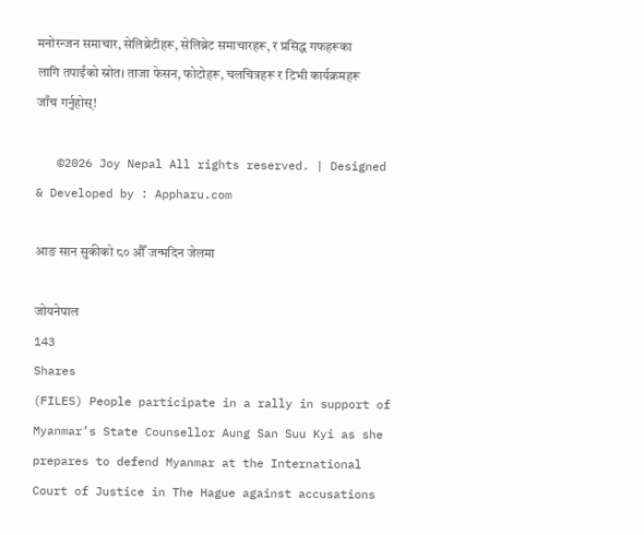मनोरन्जन समाचार, सेलिब्रेटीहरू, सेलिब्रेट समाचारहरू, र प्रसिद्ध गफहरूका लागि तपाईंको स्रोत। ताजा फेसन, फोटोहरू, चलचित्रहरू र टिभी कार्यक्रमहरू जाँच गर्नुहोस्!

   ©2026 Joy Nepal All rights reserved. | Designed & Developed by : Appharu.com

आङ सान सुकीको ८० औँ जन्मदिन जेलमा

जोयनेपाल
143
Shares
(FILES) People participate in a rally in support of Myanmar’s State Counsellor Aung San Suu Kyi as she prepares to defend Myanmar at the International Court of Justice in The Hague against accusations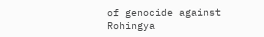of genocide against Rohingya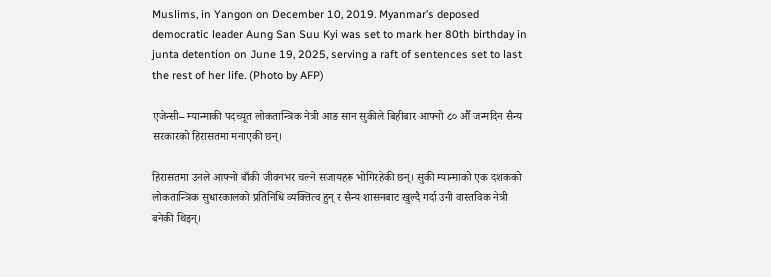Muslims, in Yangon on December 10, 2019. Myanmar’s deposed democratic leader Aung San Suu Kyi was set to mark her 80th birthday in junta detention on June 19, 2025, serving a raft of sentences set to last the rest of her life. (Photo by AFP)

एजेन्सी– म्यान्माकी पदच्यूत लोकतान्त्रिक नेत्री आङ सान सुकीले बिहीबार आफ्नो ८० औँ जन्मदिन सैन्य सरकारको हिरासतमा मनाएकी छन्।

हिरासतमा उनले आफ्नो बाँकी जीवनभर चल्ने सजायहरू भोगिरहेकी छन्। सुकी म्यान्माको एक दशकको लोकतान्त्रिक सुधारकालको प्रतिनिधि व्यक्तित्व हुन् र सैन्य शासनबाट खुल्दै गर्दा उनी वास्तविक नेत्री बनेकी थिइन्।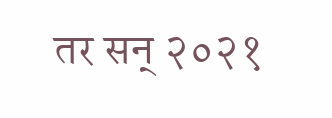तर सन् २०२१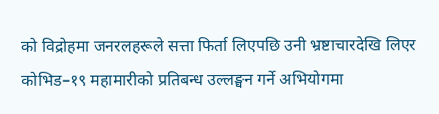को विद्रोहमा जनरलहरूले सत्ता फिर्ता लिएपछि उनी भ्रष्टाचारदेखि लिएर कोभिड–१९ महामारीको प्रतिबन्ध उल्लङ्घन गर्ने अभियोगमा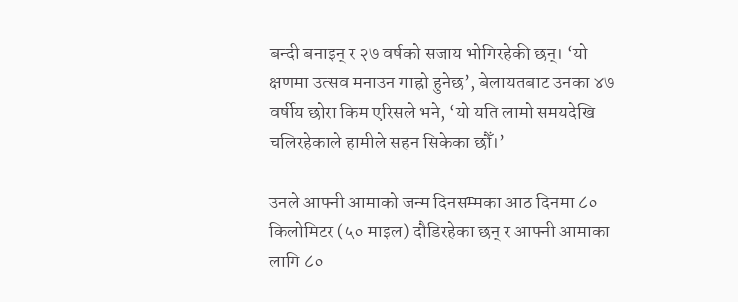बन्दी बनाइन् र २७ वर्षको सजाय भोगिरहेकी छन्। ‘यो क्षणमा उत्सव मनाउन गाह्रो हुनेछ’, बेलायतबाट उनका ४७ वर्षीय छोरा किम एरिसले भने, ‘यो यति लामो समयदेखि चलिरहेकाले हामीले सहन सिकेका छौँ।’

उनले आफ्नी आमाको जन्म दिनसम्मका आठ दिनमा ८० किलोमिटर (५० माइल) दौडिरहेका छन् र आफ्नी आमाका लागि ८०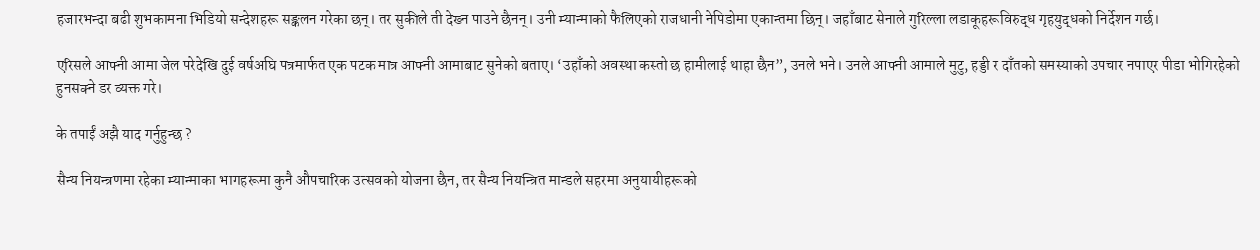हजारभन्दा बढी शुभकामना भिडियो सन्देशहरू सङ्कलन गरेका छन्। तर सुकीले ती देख्न पाउने छैनन्। उनी म्यान्माको फैलिएको राजधानी नेपिडोमा एकान्तमा छिन्। जहाँबाट सेनाले गुरिल्ला लडाकूहरूविरुद्ध गृहयुद्धको निर्देशन गर्छ।

एरिसले आफ्नी आमा जेल परेदेखि दुई वर्षअघि पत्रमार्फत एक पटक मात्र आफ्नी आमाबाट सुनेको बताए। ‘उहाँको अवस्था कस्तो छ हामीलाई थाहा छैन”, उनले भने। उनले आफ्नी आमाले मुटु, हड्डी र दाँतको समस्याको उपचार नपाएर पीडा भोगिरहेको हुनसक्ने डर व्यक्त गरे।

के तपाईं अझै याद गर्नुहुन्छ ?

सैन्य नियन्त्रणमा रहेका म्यान्माका भागहरूमा कुनै औपचारिक उत्सवको योजना छैन, तर सैन्य नियन्त्रित मान्डले सहरमा अनुयायीहरूको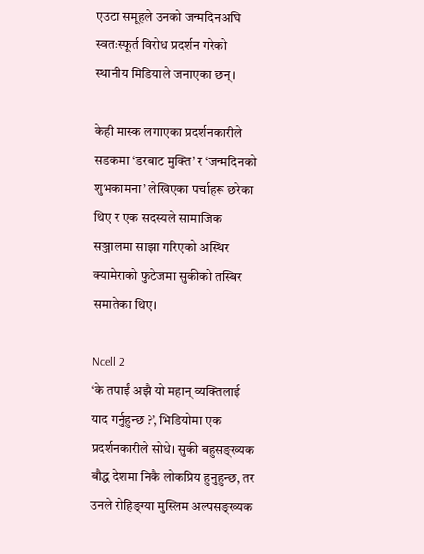एउटा समूहले उनको जन्मदिनअघि स्वतःस्फूर्त विरोध प्रदर्शन गरेको स्थानीय मिडियाले जनाएका छन्।

केही मास्क लगाएका प्रदर्शनकारीले सडकमा ‘डरबाट मुक्ति’ र ‘जन्मदिनको शुभकामना’ लेखिएका पर्चाहरू छरेका थिए र एक सदस्यले सामाजिक सञ्जालमा साझा गरिएको अस्थिर क्यामेराको फुटेजमा सुकीको तस्बिर समातेका थिए।

Ncell 2
‘के तपाईं अझै यो महान् व्यक्तिलाई याद गर्नुहुन्छ ?’, भिडियोमा एक प्रदर्शनकारीले सोधे। सुकी बहुसङ्ख्यक बौद्ध देशमा निकै लोकप्रिय हुनुहुन्छ, तर उनले रोहिङ्ग्या मुस्लिम अल्पसङ्ख्यक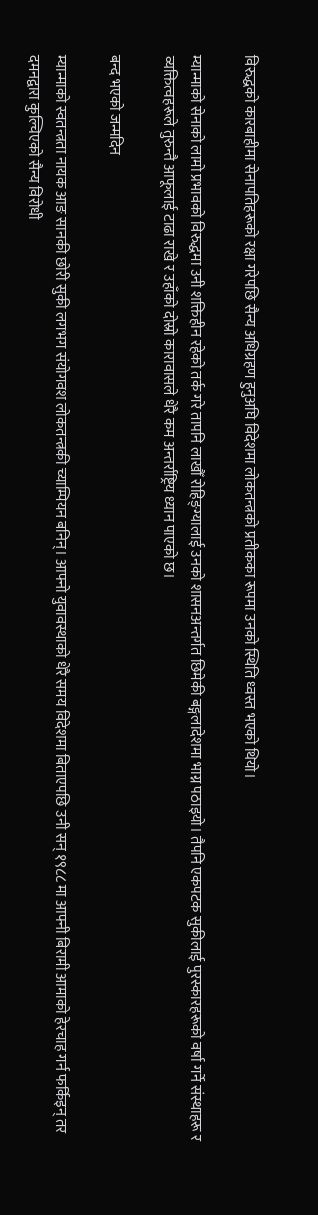विरुद्धको कारबाहीमा सेनापतिहरूको रक्षा गरेपछि सैन्य अधिग्रहण हुनुअघि विदेशमा लोकतन्त्रको प्रतीकका रूपमा उनको स्थिति ध्वस्त भएको थियो।

म्यान्माको सेनाको लामो प्रभावको विरुद्धमा उनी शक्तिहीन रहेको तर्क गरे तापनि लाखौँ रोहिङ्ग्यालाई उनको शासनअन्तर्गत छिमेकी बङ्गलादेशमा भाग्न पठाइयो। तैपनि एकपटक सुकीलाई पुरस्कारहरूको वर्षा गर्ने संस्थाहरू र व्यक्तित्वहरूले तुरुन्तै आफूलाई टाढा राखे र उहाँको दोस्रो कारावासले धेरै कम अन्तर्राष्ट्रिय ध्यान पाएको छ।

बन्द भएको जन्मदिन

म्यान्माको स्वतन्त्रता नायक आङ सानकी छोरी सुकी लगभग संयोगवश लोकतन्त्रकी च्याम्पियन बनिन्। आफ्नो युवावस्थाको धेरै समय विदेशमा बिताएपछि उनी सन् १९८८ मा आफ्नी बिरामी आमाको हेरचाह गर्न फर्किइन् तर दमनद्वारा कुल्चिएको सैन्य विरोधी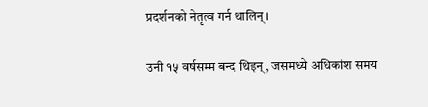प्रदर्शनको नेतृत्व गर्न थालिन्।

उनी १५ वर्षसम्म बन्द थिइन्, जसमध्ये अधिकांश समय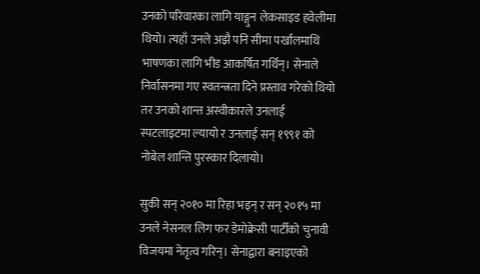उनको परिवारका लागि याङ्गुन लेकसाइड हवेलीमा थियो। त्यहाँ उनले अझै पनि सीमा पर्खालमाथि भाषणका लागि भीड आकर्षित गर्थिन्। सेनाले निर्वासनमा गए स्वतन्त्रता दिने प्रस्ताव गरेको थियो तर उनको शान्त अस्वीकारले उनलाई स्पटलाइटमा ल्यायो र उनलाई सन् १९९१ को नोबेल शान्ति पुरस्कार दिलायो।

सुकी सन् २०१० मा रिहा भइन् र सन् २०१५ मा उनले नेसनल लिग फर डेमोक्रेसी पार्टीको चुनावी विजयमा नेतृत्व गरिन्। सेनाद्वारा बनाइएको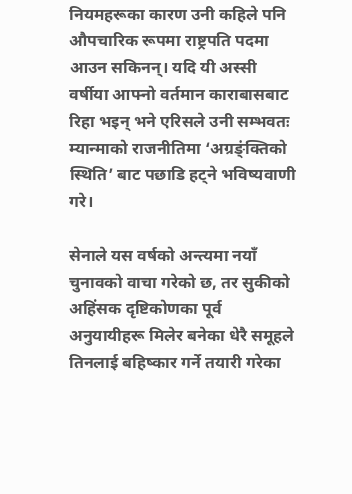नियमहरूका कारण उनी कहिले पनि औपचारिक रूपमा राष्ट्रपति पदमा आउन सकिनन्। यदि यी अस्सी वर्षीया आफ्नो वर्तमान काराबासबाट रिहा भइन् भने एरिसले उनी सम्भवतः म्यान्माको राजनीतिमा ‘अग्रङ्ंक्तिको स्थिति’ बाट पछाडि हट्ने भविष्यवाणी गरे।

सेनाले यस वर्षको अन्त्यमा नयाँ चुनावको वाचा गरेको छ, तर सुकीको अहिंसक दृष्टिकोणका पूर्व अनुयायीहरू मिलेर बनेका धेरै समूहले तिनलाई बहिष्कार गर्ने तयारी गरेका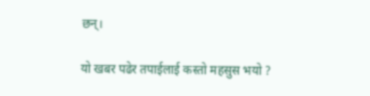छन्।

यो खबर पढेर तपाईलाई कस्तो महसुस भयो ?